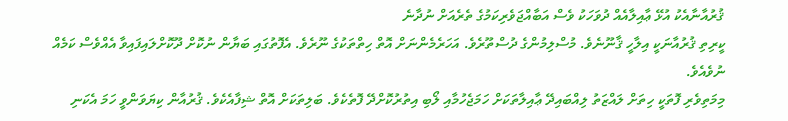ޤުރުއާނާއެކު އުޅޭ ޢާއިލާއެއް ދުވަހަކު ވެސް އަބާއްޖަވެރިކަމުގެ ތެރެއަށް ނުދާނެ
ކީރިތި ޤުރުއާނަކީ އިލާހީ ޤާނޫނެވެ. މުސްލިމުންގެ ދުސްތޫރެވެ. އަހަރެމެންނަށް އޮތް ހިތްތަކުގެ ނޫރެވެ. އެފޮތުގައި ބަޔާން ނުކޮށް ދޫކޮށްލައިފައިވާ އެއްވެސް ކަމެއް ނުވެއެވެ.
މިމަތިވެރި ފޮތަކީ ހިތަށް ލައްޒަތު ލިއްބައިދޭ ޢާއިލާތަކަށް ހަމަޖެހުމާއި ލޯބި އިތުރުކޮށްދޭ ފޮތެކެވެ. ބަލިތަކަށް އޮތް ޝިފާއެކެވެ. ޤުރުއާން ކިޔަވަންވީ ހަމަ އެކަނި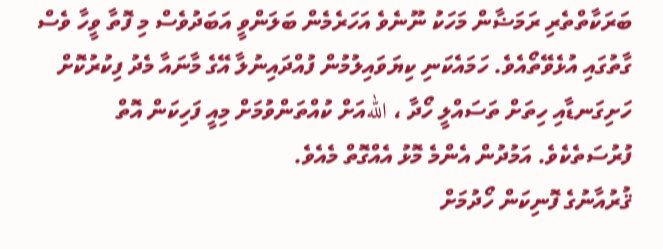ބަރަކާތްތެރި ރަމަޟާން މަހަކު ނޫނެވެ އަހަރެމެން ބަލަންވީ އަބަދުވެސް މި ފޮތާ ވީހާ ވެސް ގާތުގައި އުޅެވޭތޯއެވެ. ހަމައެކަނި ކިޔަވައިލުމުން ފުއްދައިނުލާ އޭގެ މާނައާ މެދު ފިކުރުކޮށް ހަށިގަނޑާއި ހިތަށް ތަސައްލީ ހޯދާ ، اللهއަށް ކުއްތަންވުމަށް މިއީ ފަހިކަން އޮތް ފުރުސަތެކެވެ. އަމުދުން އެންމެ މޮޅު އެއްގޮތް މެއެވެ.
ޤުރުއާނުގެ ފޮނިކަން ހޯދުމަށް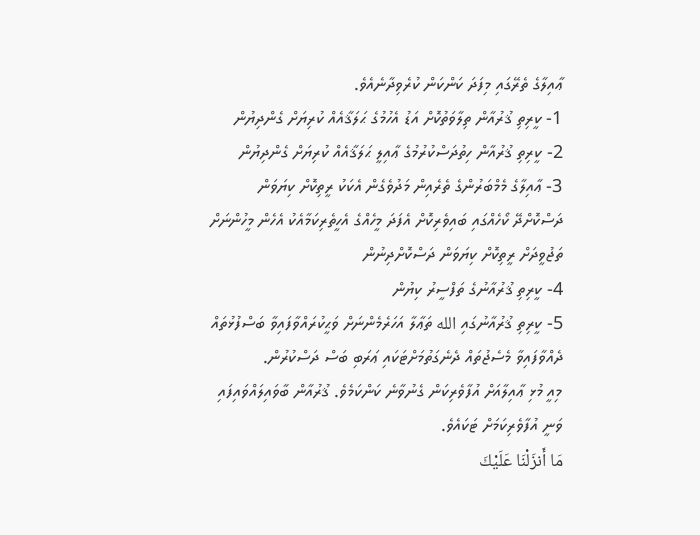ޢާއިލާގެ ތެރޭގައި މިފަދަ ކަންކަން ކުރެވިދާނެއެވެ.
1- ކީރިތި ޤުރުއާން ތިލާވަތުކޮށް އަޑު އެހުމުގެ ޙަލަޤާއެއް ކުރިޔަށް ގެންދިޔުން
2- ކީރިތި ޤުރުއާން ހިތުދަސްކުރުމުގެ ޢާއިލީ ޙަލަޤާއެއް ކުރިޔަށް ގެންދިޔުން
3- ޢާއިލާގެ މެމްބަރުންގެ ތެރެއިން މަދުވެގެން އެކަކު ރީތިކޮށް ކިޔަވަން ދަސްކޮށްދޭ ކޯހެއްގައި ބައިވެރިކޮށް އެފަދަ މީހެއްގެ އެހީތެރިކަމާއެކު އެހެން މީހުންނަށް ތަޖުވީދަށް ރީތިކޮށް ކިޔަވަން ދަސްކޮށްދިނުން
4- ކީރިތި ޤުރުއާނުގެ ތަފްސީރު ކިޔުން
5- ކީރިތި ޤުރުއާނުގައި الله ތަޢާލާ އަހަރެމެންނަށް ވަޙީކުރައްވާފައިވާ ބަސްފުޅުތައް ދެއްވާފައިވާ މެސެޖުތައް ދެނެގަތުމަށްޓަކައި ޢަރަބި ބަސް ދަސްކުރުން.
މިއީ މުޅި ޢާއިލާއަށް އުފާވެރިކަން ގެނުވާނެ ކަންކަމެވެ. ޤުރުއާން ބާވައިލައްވައިފައި ވަނީ އުފާވެރިކަމަށް ޓަކައެވެ.
مَا أَنزَلْنَا عَلَيْكَ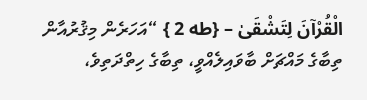الْقُرْآنَ لِتَشْقَىٰ – {طه 2 } “އަހަރެން މިޤުރުއާން ތިބާގެ މައްޗަށް ބާވައިލެއްވީ، ތިބާގެ ހިތްދަތިވެ،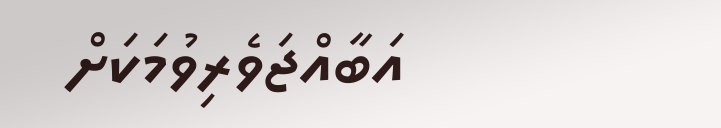އަބާއްޖަވެރިވުމަކަށް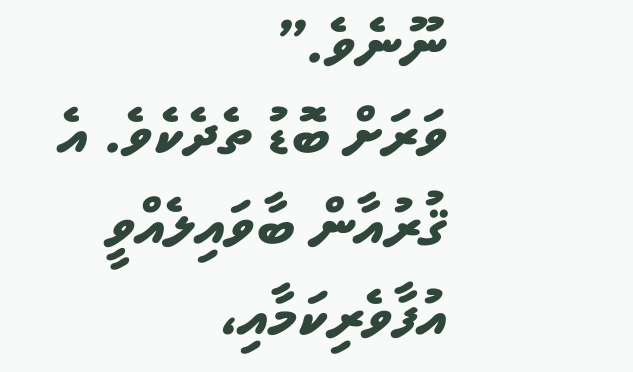ނޫނެވެ.”
ވަރަށް ބޮޑު ތެދެކެވެ. އެ ޤުރުއާން ބާވައިލެއްވީ އުފާވެރިކަމާއި،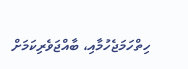ހިތްހަމަޖެހުމާއި، ބާއްޖަވެރިކަމަށް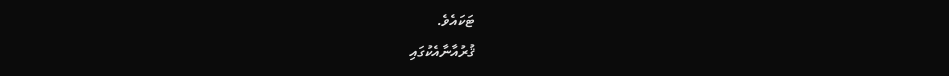ޓަކައެވެ.
ޤުރުއާނާއެކުގައި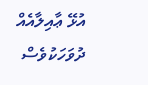އުޅޭ ޢާއިލާއެއް ދުވަހަކުވެސް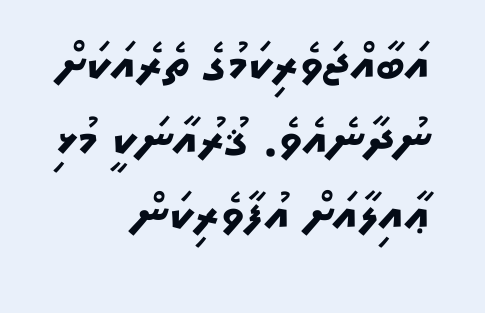އަބާއްޖަވެރިކަމުގެ ތެރެއަކަށް ނުދާނެއެވެ. ޤުރުއާނަކީ މުޅި ޢާއިލާއަށް އުފާވެރިކަން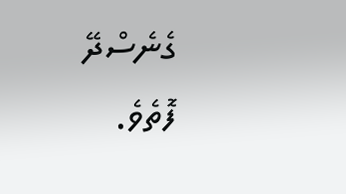ގެނެސްދޭ ފޮތެވެ.